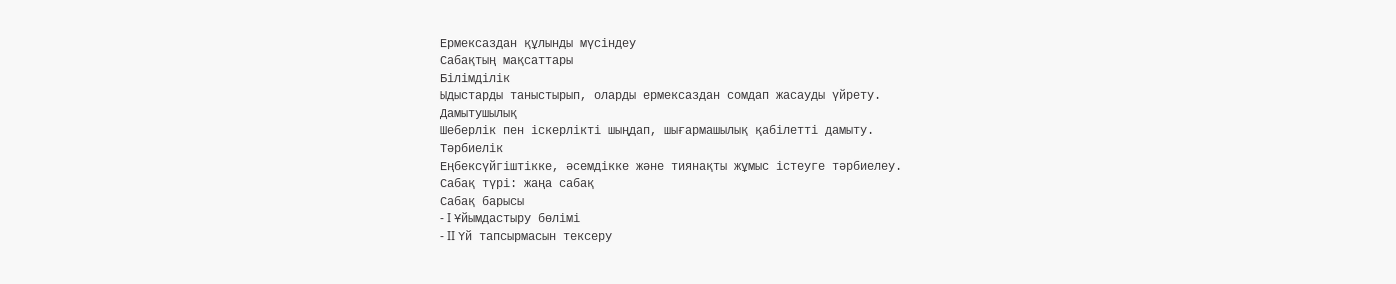Ермексаздан құлынды мүсіндеу
Сабақтың мақсаттары
Білімділік
Ыдыстарды таныстырып, оларды ермексаздан сомдап жасауды үйрету.
Дамытушылық
Шеберлік пен іскерлікті шыңдап, шығармашылық қабілетті дамыту.
Тәрбиелік
Еңбексүйгіштікке, әсемдікке және тиянақты жұмыс істеуге тәрбиелеу.
Сабақ түрі: жаңа сабақ
Сабақ барысы
- I Ұйымдастыру бөлімі
- II Үй тапсырмасын тексеру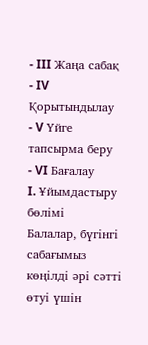- III Жаңа сабақ
- IV Қорытындылау
- V Үйге тапсырма беру
- VI Бағалау
I. Ұйымдастыру бөлімі
Балалар, бүгінгі сабағымыз көңілді әрі сәтті өтуі үшін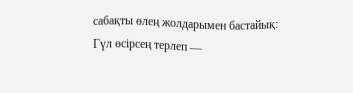сабақты өлең жолдарымен бастайық:
Гүл өсірсең терлеп —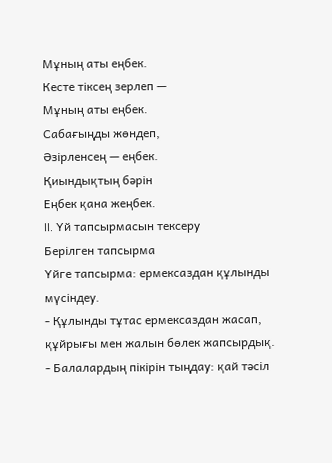Мұның аты еңбек.
Кесте тіксең зерлеп —
Мұның аты еңбек.
Сабағыңды жөндеп,
Әзірленсең — еңбек.
Қиындықтың бәрін
Еңбек қана жеңбек.
II. Үй тапсырмасын тексеру
Берілген тапсырма
Үйге тапсырма: ермексаздан құлынды мүсіндеу.
- Құлынды тұтас ермексаздан жасап, құйрығы мен жалын бөлек жапсырдық.
- Балалардың пікірін тыңдау: қай тәсіл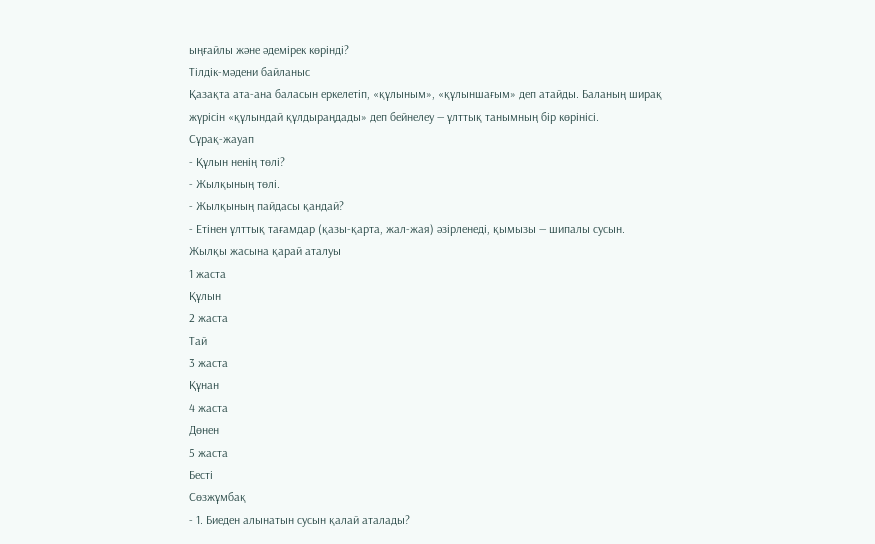ыңғайлы және әдемірек көрінді?
Тілдік-мәдени байланыс
Қазақта ата-ана баласын еркелетіп, «құлыным», «құлыншағым» деп атайды. Баланың ширақ жүрісін «құлындай құлдыраңдады» деп бейнелеу — ұлттық танымның бір көрінісі.
Сұрақ-жауап
- Құлын ненің төлі?
- Жылқының төлі.
- Жылқының пайдасы қандай?
- Етінен ұлттық тағамдар (қазы-қарта, жал-жая) әзірленеді, қымызы — шипалы сусын.
Жылқы жасына қарай аталуы
1 жаста
Құлын
2 жаста
Тай
3 жаста
Құнан
4 жаста
Дөнен
5 жаста
Бесті
Сөзжұмбақ
- 1. Биеден алынатын сусын қалай аталады?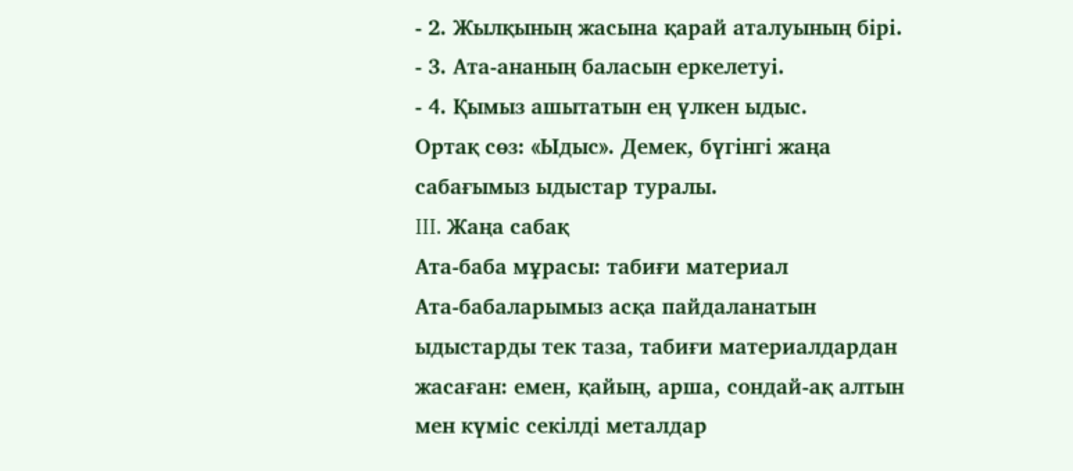- 2. Жылқының жасына қарай аталуының бірі.
- 3. Ата-ананың баласын еркелетуі.
- 4. Қымыз ашытатын ең үлкен ыдыс.
Ортақ сөз: «Ыдыс». Демек, бүгінгі жаңа сабағымыз ыдыстар туралы.
III. Жаңа сабақ
Ата-баба мұрасы: табиғи материал
Ата-бабаларымыз асқа пайдаланатын ыдыстарды тек таза, табиғи материалдардан жасаған: емен, қайың, арша, сондай-ақ алтын мен күміс секілді металдар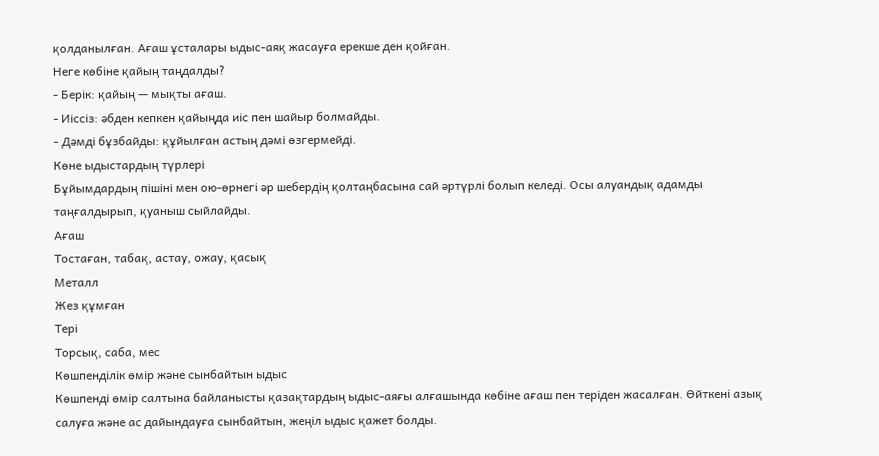қолданылған. Ағаш ұсталары ыдыс-аяқ жасауға ерекше ден қойған.
Неге көбіне қайың таңдалды?
- Берік: қайың — мықты ағаш.
- Иіссіз: әбден кепкен қайыңда иіс пен шайыр болмайды.
- Дәмді бұзбайды: құйылған астың дәмі өзгермейді.
Көне ыдыстардың түрлері
Бұйымдардың пішіні мен ою-өрнегі әр шебердің қолтаңбасына сай әртүрлі болып келеді. Осы алуандық адамды таңғалдырып, қуаныш сыйлайды.
Ағаш
Тостаған, табақ, астау, ожау, қасық
Металл
Жез құмған
Тері
Торсық, саба, мес
Көшпенділік өмір және сынбайтын ыдыс
Көшпенді өмір салтына байланысты қазақтардың ыдыс-аяғы алғашында көбіне ағаш пен теріден жасалған. Өйткені азық салуға және ас дайындауға сынбайтын, жеңіл ыдыс қажет болды.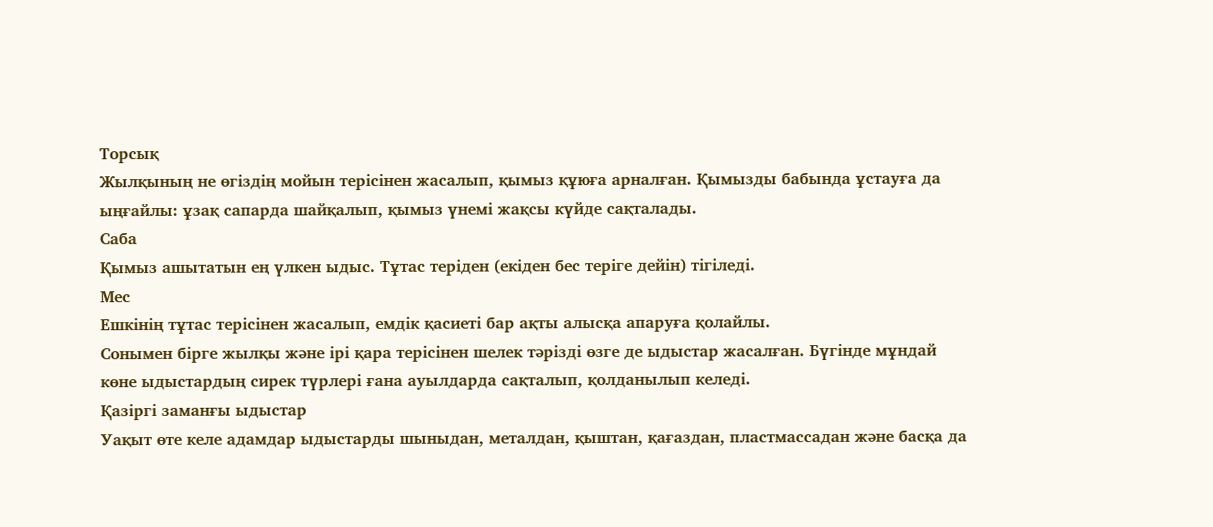Торсық
Жылқының не өгіздің мойын терісінен жасалып, қымыз құюға арналған. Қымызды бабында ұстауға да ыңғайлы: ұзақ сапарда шайқалып, қымыз үнемі жақсы күйде сақталады.
Саба
Қымыз ашытатын ең үлкен ыдыс. Тұтас теріден (екіден бес теріге дейін) тігіледі.
Мес
Ешкінің тұтас терісінен жасалып, емдік қасиеті бар ақты алысқа апаруға қолайлы.
Сонымен бірге жылқы және ірі қара терісінен шелек тәрізді өзге де ыдыстар жасалған. Бүгінде мұндай көне ыдыстардың сирек түрлері ғана ауылдарда сақталып, қолданылып келеді.
Қазіргі заманғы ыдыстар
Уақыт өте келе адамдар ыдыстарды шыныдан, металдан, қыштан, қағаздан, пластмассадан және басқа да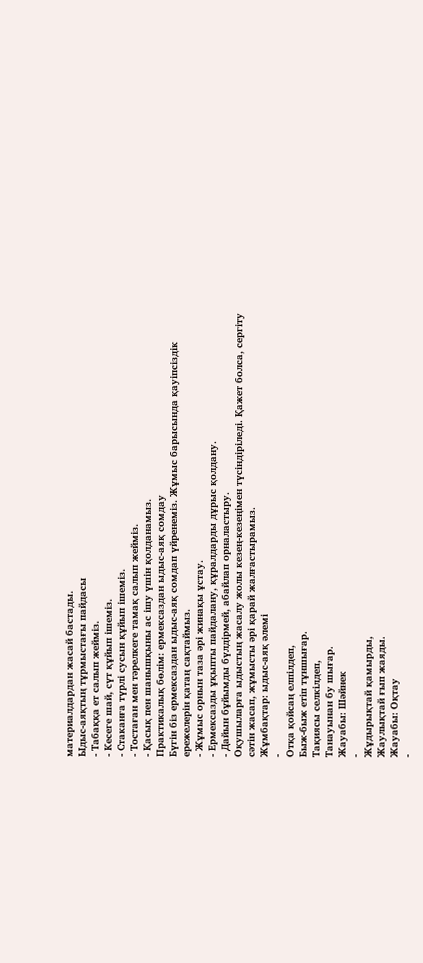материалдардан жасай бастады.
Ыдыс-аяқтың тұрмыстағы пайдасы
- Табаққа ет салып жейміз.
- Кесеге шай, сүт құйып ішеміз.
- Стаканға түрлі сусын құйып ішеміз.
- Тостаған мен тәрелкеге тамақ салып жейміз.
- Қасық пен шанышқыны ас ішу үшін қолданамыз.
Практикалық бөлім: ермексаздан ыдыс-аяқ сомдау
Бүгін біз ермексаздан ыдыс-аяқ сомдап үйренеміз. Жұмыс барысында қауіпсіздік ережелерін қатаң сақтаймыз.
- Жұмыс орнын таза әрі жинақы ұстау.
- Ермексазды ұқыпты пайдалану, құралдарды дұрыс қолдану.
- Дайын бұйымды бүлдірмей, абайлап орналастыру.
Оқушыларға ыдыстың жасалу жолы кезең-кезеңімен түсіндіріледі. Қажет болса, сергіту сәтін жасап, жұмысты әрі қарай жалғастырамыз.
Жұмбақтар: ыдыс-аяқ әлемі
-
Отқа қойсаң елпілдеп,
Быж-быж етіп тұншығар.
Тақиясы селкілдеп,
Танауынан бу шығар.
Жауабы: Шәйнек
-
Жұдырықтай қамырды,
Жаулықтай ғып жаяды.
Жауабы: Оқтау
-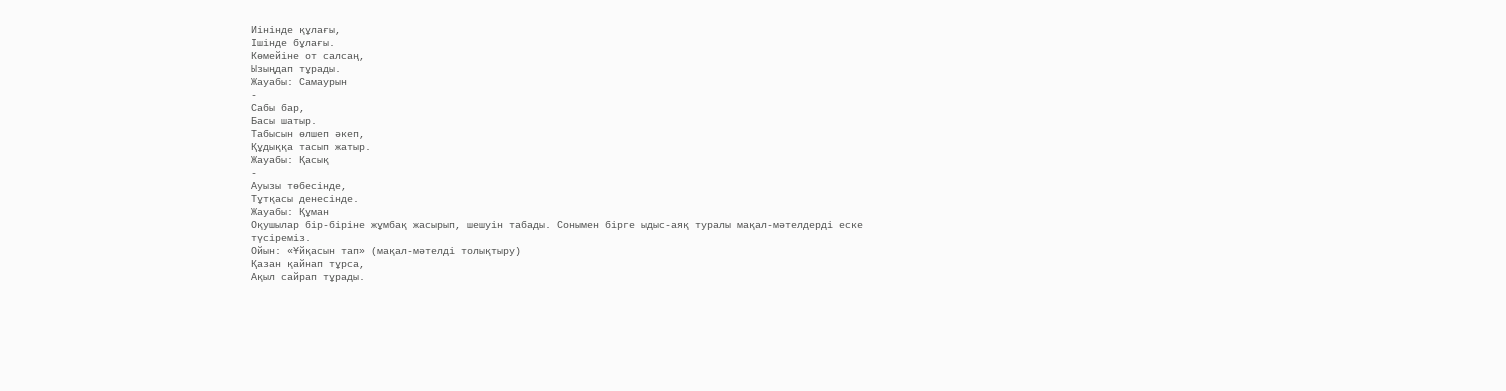Иінінде құлағы,
Ішінде бұлағы.
Көмейіне от салсаң,
Ызыңдап тұрады.
Жауабы: Самаурын
-
Сабы бар,
Басы шатыр.
Табысын өлшеп әкеп,
Құдыққа тасып жатыр.
Жауабы: Қасық
-
Ауызы төбесінде,
Тұтқасы денесінде.
Жауабы: Құман
Оқушылар бір-біріне жұмбақ жасырып, шешуін табады. Сонымен бірге ыдыс-аяқ туралы мақал-мәтелдерді еске түсіреміз.
Ойын: «Ұйқасын тап» (мақал-мәтелді толықтыру)
Қазан қайнап тұрса,
Ақыл сайрап тұрады.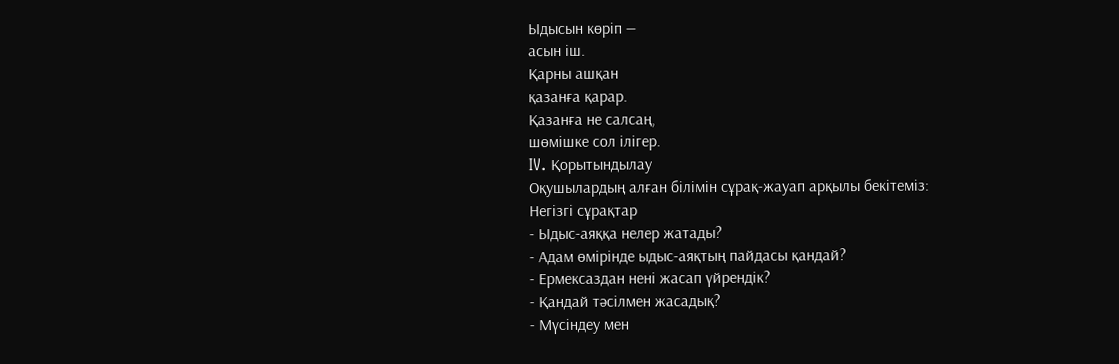Ыдысын көріп —
асын іш.
Қарны ашқан
қазанға қарар.
Қазанға не салсаң,
шөмішке сол ілігер.
IV. Қорытындылау
Оқушылардың алған білімін сұрақ-жауап арқылы бекітеміз:
Негізгі сұрақтар
- Ыдыс-аяққа нелер жатады?
- Адам өмірінде ыдыс-аяқтың пайдасы қандай?
- Ермексаздан нені жасап үйрендік?
- Қандай тәсілмен жасадық?
- Мүсіндеу мен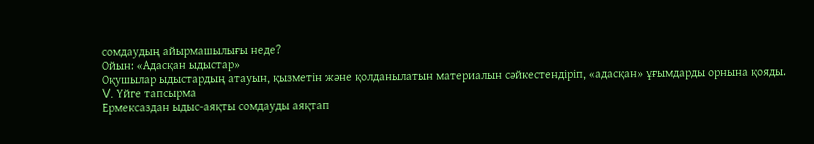сомдаудың айырмашылығы неде?
Ойын: «Адасқан ыдыстар»
Оқушылар ыдыстардың атауын, қызметін және қолданылатын материалын сәйкестендіріп, «адасқан» ұғымдарды орнына қояды.
V. Үйге тапсырма
Ермексаздан ыдыс-аяқты сомдауды аяқтап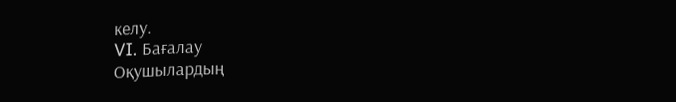келу.
VI. Бағалау
Оқушылардың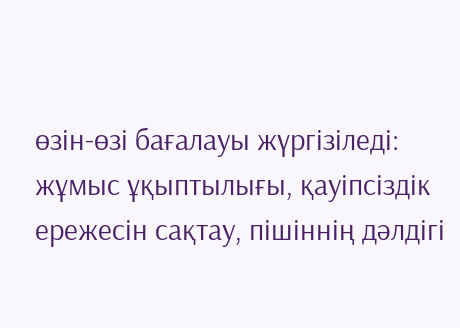өзін-өзі бағалауы жүргізіледі: жұмыс ұқыптылығы, қауіпсіздік ережесін сақтау, пішіннің дәлдігі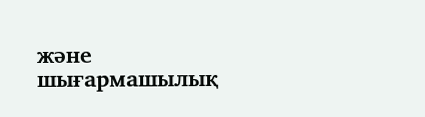және шығармашылық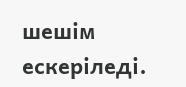шешім ескеріледі.